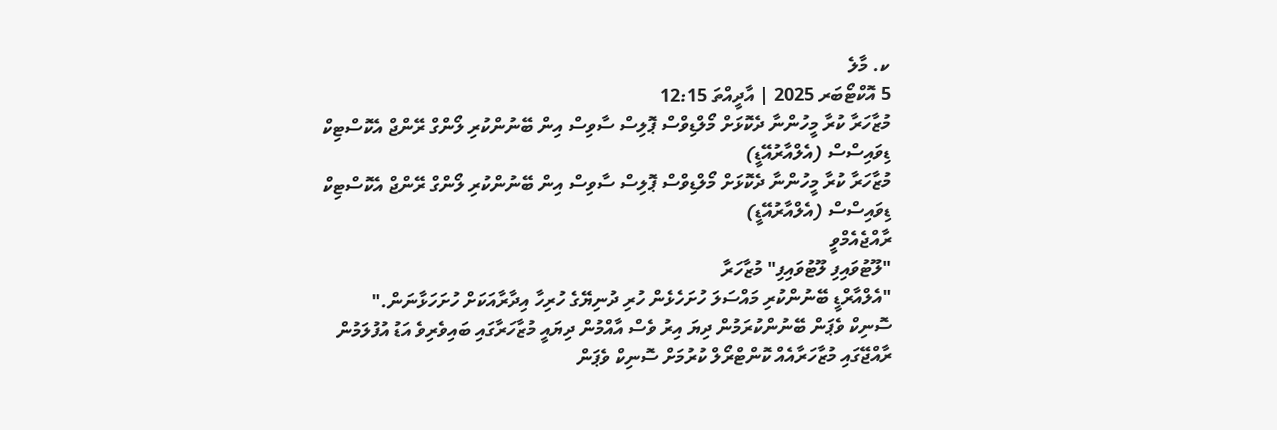ކ. މާލެ
5 އޮކްޓޯބަރ 2025 | އާދީއްތަ 12:15
މުޒާހަރާ ކުރާ މީހުންނާ ދެކޮޅަށް މޯލްޑިވްސް ޕޮލިސް ސާވިސް އިން ބޭނުންކުރި ލޯންގް ރޭންޖް އެކޮސްޓިކް ޑިވައިސްސް (އެލްއާރުއޭޑީ)
މުޒާހަރާ ކުރާ މީހުންނާ ދެކޮޅަށް މޯލްޑިވްސް ޕޮލިސް ސާވިސް އިން ބޭނުންކުރި ލޯންގް ރޭންޖް އެކޮސްޓިކް ޑިވައިސްސް (އެލްއާރުއޭޑީ)
ރާއްޖެއެމްވީ
"ލޫޓުވައިފި ލޫޓުވައިފި" މުޒާހަރާ
"އެލްއާރްޑީ ބޭނުންކުރި މައްސަލަ ހުށަހެޅެން ހުރި ދުނިޔޭގެ ހުރިހާ އިދާރާއަކަށް ހުށަހަޅާނަން."
ސޮނިކް ވެޕަން ބޭނުންކުރަމުން ދިޔަ އިރު ވެސް އާއްމުން ދިޔައީ މުޒާހަރާގައި ބައިވެރިވެ އަޑު އުފުލަމުން
ރާއްޖޭގައި މުޒާހަރާއެއް ކޮންޓްރޯލް ކުރުމަށް ސޮނިކް ވެޕަން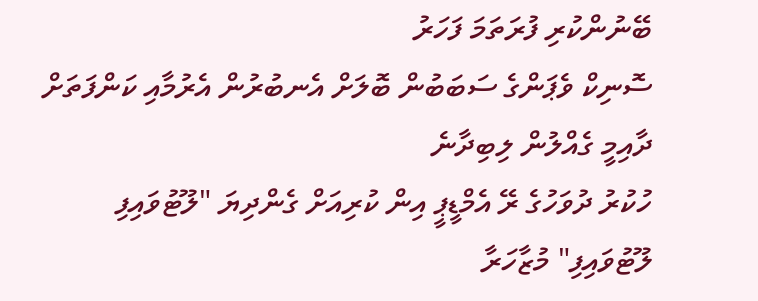ބޭނުންކުރި ފުރަތަމަ ފަހަރު
ސޮނިކް ވެޕަންގެ ސަބަބުން ބޮލަށް އެނބުރުން އެރުމާއި ކަންފަތަށް ދާއިމީ ގެއްލުން ލިބިދާނެ
ހުކުރު ދުވަހުގެ ރޭ އެމްޑީޕީ އިން ކުރިއަށް ގެންދިޔަ "ލޫޓުވައިފި ލޫޓުވައިފި" މުޒާހަރާ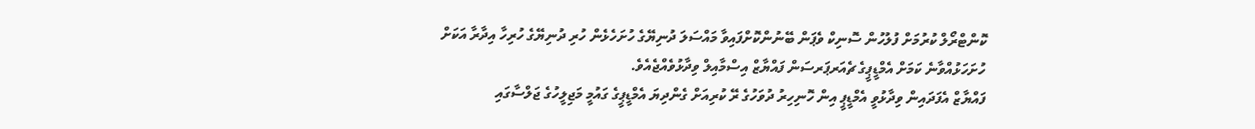ކޮންޓްރޯލް ކުރުމަށް ފުލުހުން ސޮނިކް ވެޕަން ބޭނުންކޮށްފައިވާ މައްސަލަ ދުނިޔޭގެ ހުށަހެޅެން ހުރި ދުނިޔޭގެ ހުރިހާ އިދާރާ އަކަށް ހުށަހަޅުއްވާނެ ކަމަށް އެމްޑީޕީގެ ޗެއަރޕަރސަން ފައްޔާޒް އިސްމާއިލް ވިދާޅުވެއްޖެއެވެ.
ފައްޔާޒް އެފަދައިން ވިދާޅުވީ އެމްޑީޕީ އިން ހޮނިހިރު ދުވަހުގެ ރޭ ކުރިއަށް ގެންދިޔަ އެމްޑީޕީގެ ގައުމީ މަޖިލީހުގެ ޖަލްސާގައި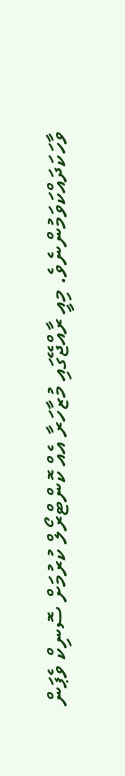ވާހަކަދައްކަވަމުންނެވެ. މިއީ ރާއްޖޭގައި މުޒާހަރާ އެއް ކޮންޓްރޯލް ކުރުމަށް ސޮނިކް ވެޕަން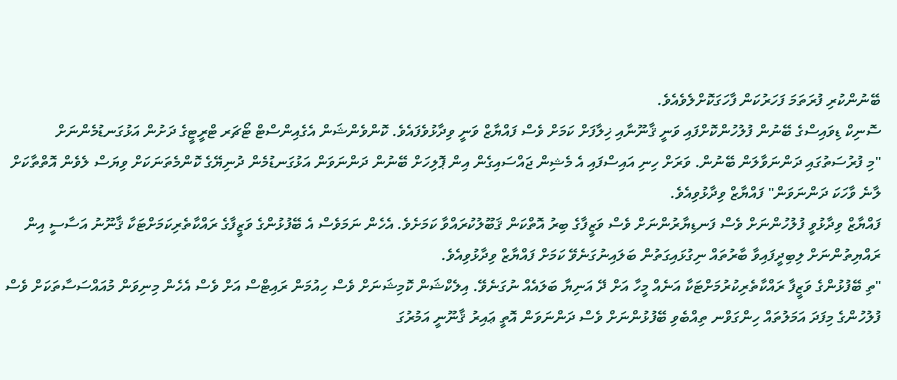ބޭނުންކުރި ފުރަތަމަ ފަހަރުކަން ފާހަގަކޮށްލެވެއެވެ.
ސޮނިކް ޑިވައިސްގެ ބޭނުން ފުލުހުންކޮށްފައި ވަނީ ޤާނޫނާއި ޚިލާފަށް ކަމަށް ވެސް ފައްޔާޒް ވަނީ ވިދާޅުވެފައެވެ. ކޮންވެންޝަން އެގެއިންސްޓް ޓޯޗަރ ޓްރީޓީގެ ދަށުން އަޅުގަނޑުމެންނަށް
"މި ފުރުސަތުގައި ދަންނަވާލަން ބޭނުން. ވަރަށް ހިނި އައިސްފައި އެ މެޝިން ޖައްސައިގެން އިން ޕޮލިހަށް ބޭނުން ދަންނަވަން އަޅުގަނޑުމެން ދުނިޔޭގެ ކޮންމެތަނަކަށް ވިޔަސް ލެވެން އޮތްތާކަށް ލާނެ ވާހަކަ ދަންނަވަން" ފައްޔާޒް ވިދާޅުވިއެވެ.
ފައްޔާޒް ވިދާޅުވީ ފުލުހުންނަށް ވެސް ފަނޑިޔާރުންނަށް ވެސް ވަޒީފާގެ ބިރު އޮތްކަން ޤަބޫލުކުރައްވާ ކަމަށެވެ. އެހެން ނަމަވެސް އެ ބޭފުޅުންގެ ވަޒީފާގެ ރައްކާތެރިކަމަށްޓަކާ ޤާނޫނު އަސާސީ އިން ރައްޔިތުންނަށް ލިބިދީފައިވާ ބާރުތައް ނިގުޅައިގަތުން ބަލައިނުގަނެވޭ ކަމަށް ފައްޔާޒް ވިދާޅުވިއެވެ.
"ތި ބޭފުޅުންގެ ވަޒީފާ ރައްކާތެރިކުރުމަށްޓަކާ އަނެއް މީހާ އަށް ދޭ އަނިޔާ ބަލައެއް ނުގަނެވޭ. އިލެކްޝަން ކޮމިޝަނަށް ވެސް ހިއުމަން ރައިޓްސް އަށް ވެސް އެހެން މިނިވަން މުއައްސަސާތަކަށް ވެސް ފުލުހުންގެ މިފަދަ އަމަލުތައް ހިންގަވްނ ތިއްބެވި ބޭފުޅުންނަށް ވެސް ދަންނަވަން އޮތީ ޢައިރު ޤާނޫނީ އަމުރުގަ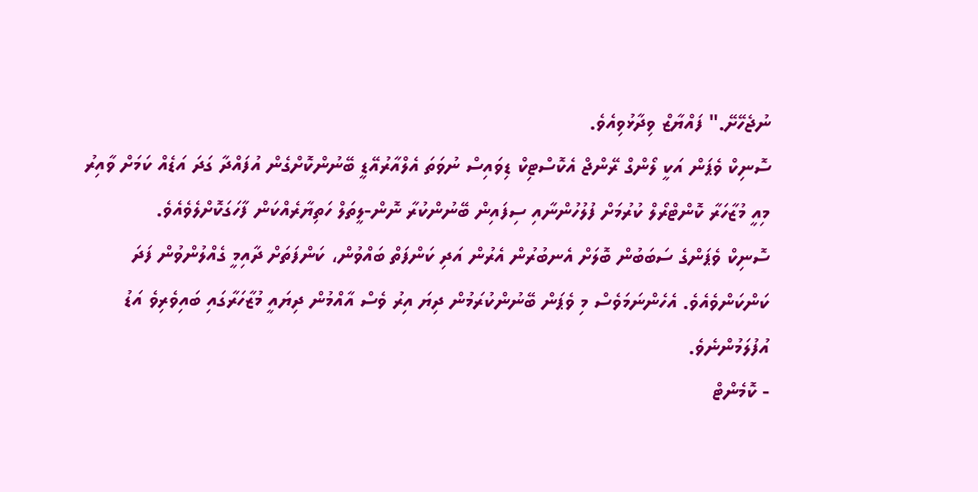ނުޖެހޭށޭ." ފައްޔާޒް ވިދާޅުވިއެވެ.
ސޮނިކް ވެޕަން އަކީ ލޯންގް ރޭންޖް އެކޮސްޓިކް ޑިވައިސް ނުވަތަ އެލްއާރުއޭޑީ ބޭނުންކޮށްގެން އުފައްދާ ގަދަ އަޑެއް ކަމަށް ވާއިރު މިއީ މުޒާހަރާ ކޮންޓްރޯލް ކުރުމަށް ފުލުހުންނާއި ސިފައިން ބޭނުންކުރާ ނޮން-ލީތަލް ހަތިޔާރެއްކަން ފާހަގަކޮށްލެވެއެވެ.
ސޮނިކް ވެޕަންގެ ސަބަބުން ބޮލަށް އެނބުރުން އެރުން އަދި ކަންފަތް ބައްވުން، ކަންފަތަށް ދާއިމީ ގެއްލުންވުން ފަދަ ކަންކަންވެއެވެ. އެހެންނަމަވެސް މި ވެޕަން ބޭނުންކުރަމުން ދިޔަ އިރު ވެސް އާއްމުން ދިޔައީ މުޒާހަރާގައި ބައިވެރިވެ އަޑު އުފުލަމުންނެވެ.
- ކޮމެންޓް